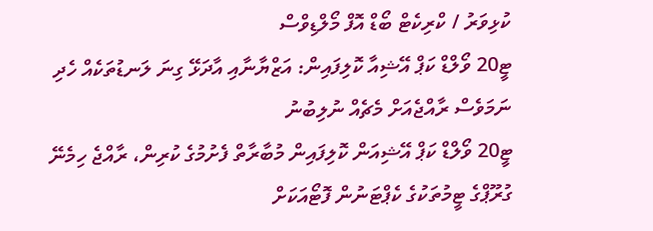ކުޅިވަރު / ކްރިކެޓް ބޯޑް އޮފް މޯލްޑިވްސް
ޓީ20 ވޯލްޑް ކަޕް އޭޝިއާ ކޮލިފައިން: އަޒްޔާނާއި އާދަޅޭ ގިނަ ލަނޑުތަކެއް ހެދި ނަމަވެސް ރާއްޖެއަށް މެޗެއް ނުލިބުނު
ޓީ20 ވޯލްޑް ކަޕް އޭޝިއަން ކޮލިފައިން މުބާރާތް ފެށުމުގެ ކުރިން، ރާއްޖެ ހިމެނޭ ގުރޫޕްގެ ޓީމުތަކުގެ ކެޕްޓަނުން ފޮޓޯއަކަށް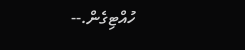ހުއްޓިގެން.--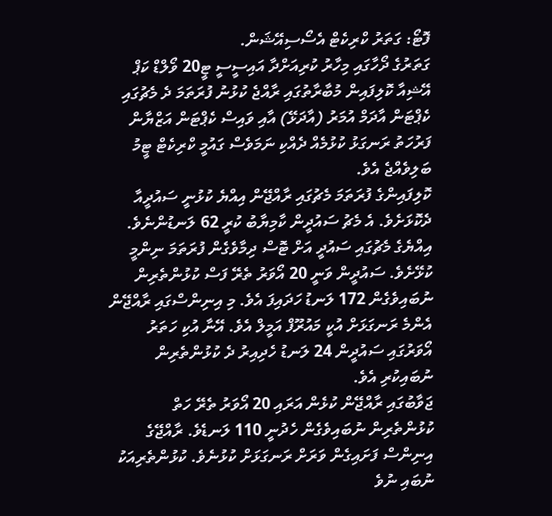ފޮޓޯ: ގަތަރު ކްރިކެޓް އެސޯސިއޭޝަން.
ގަތަރުގެ ދޯހާގައި މިހާރު ކުރިއަށްދާ އައިސީސީ ޓީ20 ވޯލްޑް ކަޕް އޭޝިއާ ކޮލިފައިން މުބާރާތުގައި ރާއްޖެ ކުޅުނު ފުރަތަމަ ދެ މެޗުގައި ކެޕްޓަން އާދަމް އުމަރު (އާދަޅޭ) އާއި ވައިސް ކެޕްޓަން އަޒްޔާން ފަރުހަތު ރަނގަޅު ކުޅުމެއް ދެއްކި ނަމަވެސް ގައުމީ ކްރިކެޓް ޓީމު ބަލިވެއްޖެ އެވެ.
ކޮލިފައިންގެ ފުރަތަމަ މެޗުގައި ރާއްޖޭން އިއްޔެ ކުޅުނީ ސައުދީއާ ދެކޮޅަށެވެ. އެ މެޗު ސައުދީން ކާމިޔާބު ކުރީ 62 ލަނޑުންނެވެ.
އިއްޔެގެ މެޗުގައި ސައުދީ އަށް ޓޮސް ދިމާވެގެން ފުރަތަމަ ނިންމީ ކުޅޭށެވެ. ސައުދީން ވަނީ 20 އޯވަރު ތެރޭ ފަސް ކުޅުންތެރިން ނުބައިވެގެން 172 ލަނޑު ހަދައިފަ އެވެ. މި އިނިންސްގައި ރާއްޖޭން އެންމެ ރަނގަޅަށް އުކީ މައުރޫފް އަމީލް އެވެ. އޭނާ އުކި ހަތަރު އޯވަރުގައި ސައުދީން 24 ލަނޑު ހެދިއިރު ދެ ކުޅުންތެރިން ނުބައިކުރި އެވެ.
ޖަވާބުގައި ރާއްޖޭން ކުޅެން އަރައި 20 އޯވަރު ތެރޭ ހަތް ކުޅުންތެރިން ނުބައިވެގެން ހެދުނީ 110 ލަނޑެވެ. ރާއްޖޭގެ އިނިންސް ފަށައިގެން ވަރަށް ރަނގަޅަށް ކުޅުނެވެ. ކުޅުންތެރިއަކު ނުބައި ނުވެ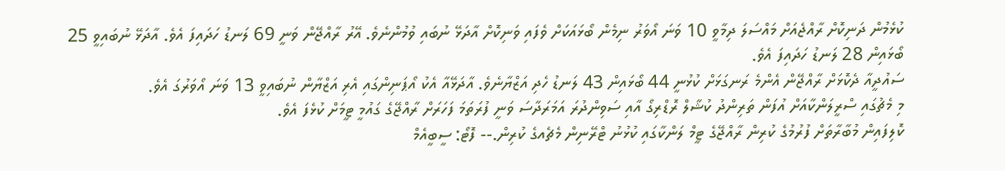ކުޅެމުން ދަނިކޮށް ރާއްޖެއަށް މައްސަލަ ދިމާވީ 10 ވަނަ އޯވަރު ނިމެން ބޯޅައަކަށް ވެފައި ވަނިކޮށް އާދަޅޭ ނުބައި ވުމުންނެވެ. އޭރު ރާއްޖޭން ވަނީ 69 ލަނޑު ހަދައިފަ އެވެ. އާދަޅޭ ނުބައިވީ 25 ބޯޅައިން 28 ލަނޑު ހަދައިފަ އެވެ.
ސައުދީއާ ދެކޮޅަށް ރާއްޖޭން އެންމެ ރަނގަޅަށް ކުޅުނީ 44 ބޯޅައިން 43 ލަނޑު ހެދި އަޒްޔާނެވެ. އާދަޅޭއާ އެކު އޯޕަނިންގައި އެރި އަޒްޔާން ނުބައިވީ 13 ވަނަ އޯވަރުގަ އެވެ.
މި މެޗުގައި ސްރީލަންކާއަށް އުފަން ތަރިންދު ކުޝާލް ރޮޑްރިގޯ އާއި ސަވިންދުރަ އަމަރަދާސަ ވަނީ ފުރަތަމަ ފަހަރަށް ރާއްޖޭގެ ގައުމީ ޓީމަށް ކުޅެފަ އެވެ.
ކޮލިފައިން މުބާރާތަށް ފުރުމުގެ ކުރިން ރާއްޖޭގެ ޓީމް ލަންކާގައި ކުޅުނު ޓްރޭނިން މެޗެއގެ ކުރިން.-- ފޮޓޯ: ސީބީއެމް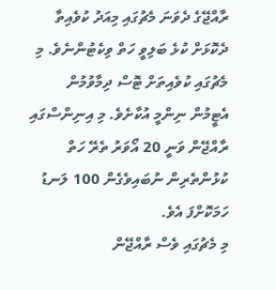ރާއްޖޭގެ ދެވަނަ މެޗުގައި މިއަދު ކުވެއިތާ ދެކޮޅަށް ކުޅެ ބަލިވީ ހަތް ވިކެޓުންނެވެ. މި މެޗުގައި ކުވެއިތަށް ޓޮސް ދިމާވުމުން އެޓީމުން ނިންމީ އުކާށެވެ. މި އިނިންސްގައި ރާއްޖޭން ވަނީ 20 އޯވަރު ތެރޭ ހަތް ކުޅުންތެރިން ނުބައިވެގެން 100 ލަނޑު ހަމަކޮށްފަ އެވެ.
މި މެޗުގައި ވެސް ރާއްޖޭން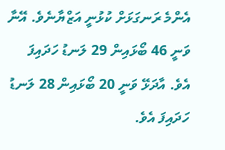އެންމެ ރަނގަޅަށް ކުޅުނީ އަޒްޔާނެވެ. އޭނާ ވަނީ 46 ބޯޅައިން 29 ލަނޑު ހަދައިފަ އެވެ. އާދަޅޭ ވަނީ 20 ބޯޅައިން 28 ލަނޑު ހަދައިފަ އެވެ.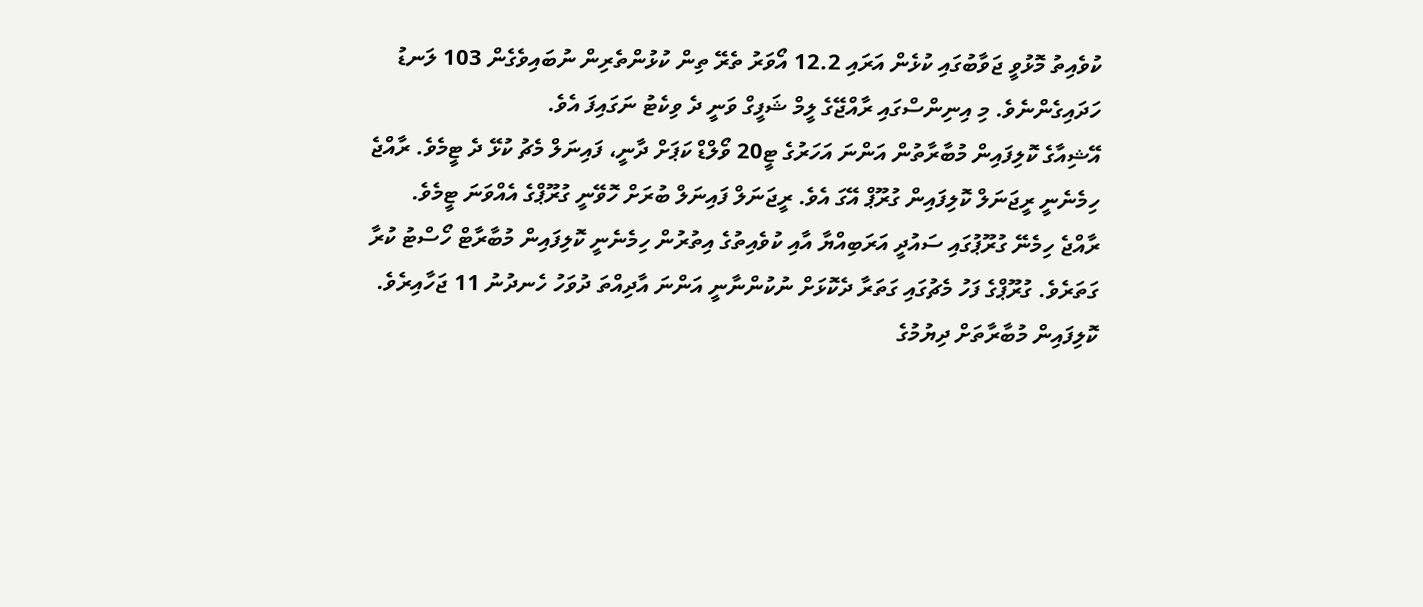ކުވެއިތު މޮޅުވީ ޖަވާބުގައި ކުޅެން އަރައި 12.2 އޯވަރު ތެރޭ ތިން ކުޅުންތެރިން ނުބައިވެގެން 103 ލަނޑު ހަދައިގެންނެވެ. މި އިނިންސްގައި ރާއްޖޭގެ ލީމް ޝަފީގް ވަނީ ދެ ވިކެޓު ނަގައިފަ އެވެ.
އޭޝިއާގެ ކޮލިފައިން މުބާރާތުން އަންނަ އަހަރުގެ ޓީ20 ވޯލްޑް ކަޕަށް ދާނީ، ފައިނަލް މެޗު ކުޅޭ ދެ ޓީމެވެ. ރާއްޖެ ހިމެނެނީ ރީޖަނަލް ކޮލިފައިން ގުރޫޕް އޭގަ އެވެ. ރީޖަނަލް ފައިނަލް ބުރަށް ހޮވޭނީ ގުރޫޕްގެ އެއްވަނަ ޓީމެވެ.
ރާއްޖެ ހިމެނޭ ގުރޫޕުގައި ސައުދީ އަރަބިއްޔާ އާއި ކުވެއިތުގެ އިތުރުން ހިމެނެނީ ކޮލިފައިން މުބާރާޓް ހޯސްޓު ކުރާ ގަތަރެވެ. ގުރޫޕްގެ ފަހު މެޗުގައި ގަތަރާ ދެކޮޅަށް ނުކުންނާނީ އަންނަ އާދިއްތަ ދުވަހު ހެނދުނު 11 ޖަހާއިރެވެ.
ކޮލިފައިން މުބާރާތަށް ދިޔުމުގެ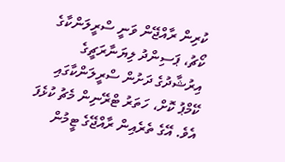ކުރިން ރާއްޖޭން ވަނީ ސްރީލަންކާގެ ކޯޗު، ޕަސިންދު ލިޔަނާރަޗީގެ އިރުޝާދުގެ ދަށުން ސްރީލަންކާގައި ކޭމްޕު ކޮށް، ހަތަރު ޓްރޭނިން މެޗު ކުޅެފަ އެވެ. އޭގެ ތެރެއިން ރާއްޖޭގެ ޓީމުން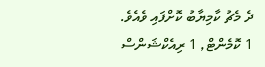ދެ މެޗު ކާމިޔާބު ކޮށްފައި ވެއެވެ.
1 ކޮމެންޓް, 1 ރިއެކްޝަންސް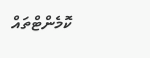ކޮމެންޓްތައް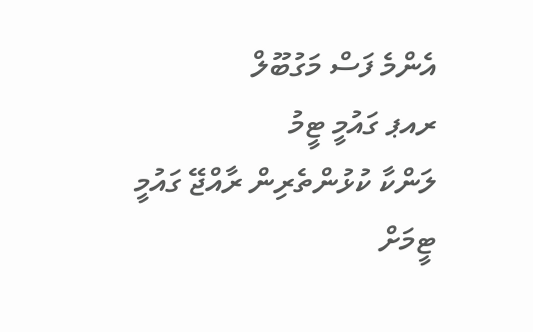އެންމެ ފަސް މަގުބޫލް
ރއޕ ގައުމީ ޓީމު
ލަންކާ ކުޅުންތެރިން ރާއްޖޭ ގައުމީ ޓީމަށް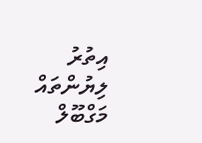އިތުރު ލިޔުންތައް
މަގްބޫލް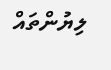ލިޔުންތައް